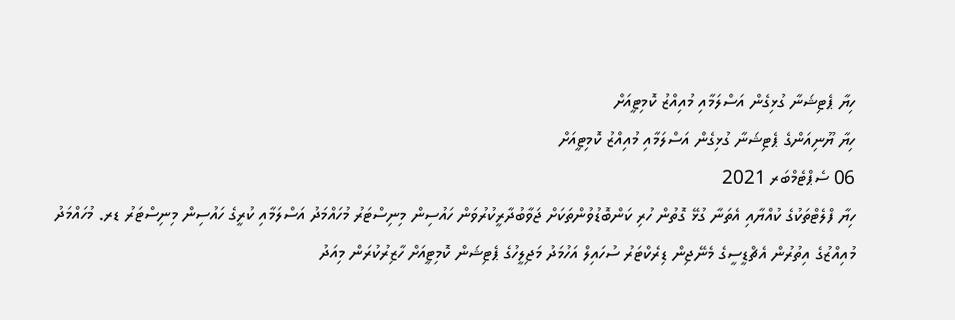ހިޔާ ޕެޓިޝަނާ ގުޅިގެން އަސްލަމާއި މުއިއްޒު ކޮމިޓީއަށް
ހިޔާ ޔޫނިއަންގެ ޕެޓިޝަނާ ގުޅިގެން އަސްލަމާއި މުއިއްޒު ކޮމިޓީއަށް
06 ސެޕްޓެމްބަރ 2021
ހިޔާ ފްލެޓްތަކުގެ ކުއްޔާއި އެތަނާ ގުޅޭ ގޮތުން ހުރި ކަންބޮޑުވުންތަކަށް ޖަވާބުދާރީކުރުވަން ހައުސިން މިނިސްޓަރު މުހައްމަދު އަސްލަމާއި ކުރީގެ ހައުސިން މިނިސްޓަރު ޑރ. މުހައްމަދު މުއިއްޒުގެ އިތުރުން އެޗްޑީސީގެ މެނޭޖިން ޑިރެކްޓަރު ސުހައިލް އަހުމަދު މަޖިލީހުގެ ޕެޓިޝަން ކޮމިޓީއަށް ހާޒިރުކުރަން މިއަދު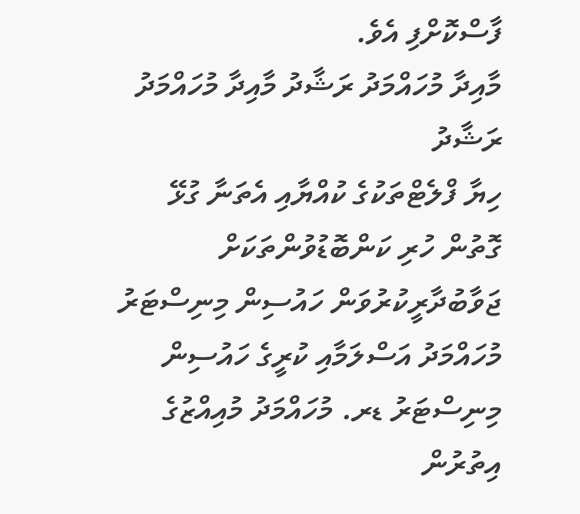ފާސްކޮށްފި އެވެ.
މާއިދާ މުހައްމަދު ރަޝާދު މާއިދާ މުހައްމަދު ރަޝާދު
ހިޔާ ފްލެޓްތަކުގެ ކުއްޔާއި އެތަނާ ގުޅޭ ގޮތުން ހުރި ކަންބޮޑުވުންތަކަށް ޖަވާބުދާރީކުރުވަން ހައުސިން މިނިސްޓަރު މުހައްމަދު އަސްލަމާއި ކުރީގެ ހައުސިން މިނިސްޓަރު ޑރ. މުހައްމަދު މުއިއްޒުގެ އިތުރުން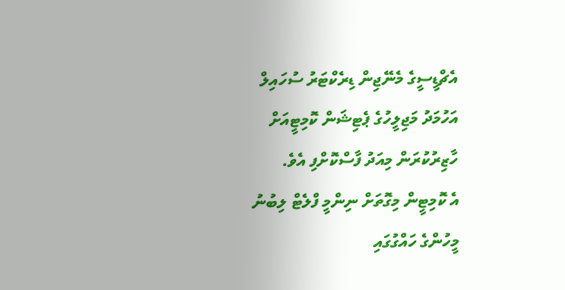އެޗްޑީސީގެ މެނޭޖިން ޑިރެކްޓަރު ސުހައިލް އަހުމަދު މަޖިލީހުގެ ޕެޓިޝަން ކޮމިޓީއަށް ހާޒިރުކުރަން މިއަދު ފާސްކޮށްފި އެވެ.
އެ ކޮމިޓީން މިގޮތަށް ނިންމީ ފްލެޓް ލިބުނު މީހުންގެ ހައްގުގައި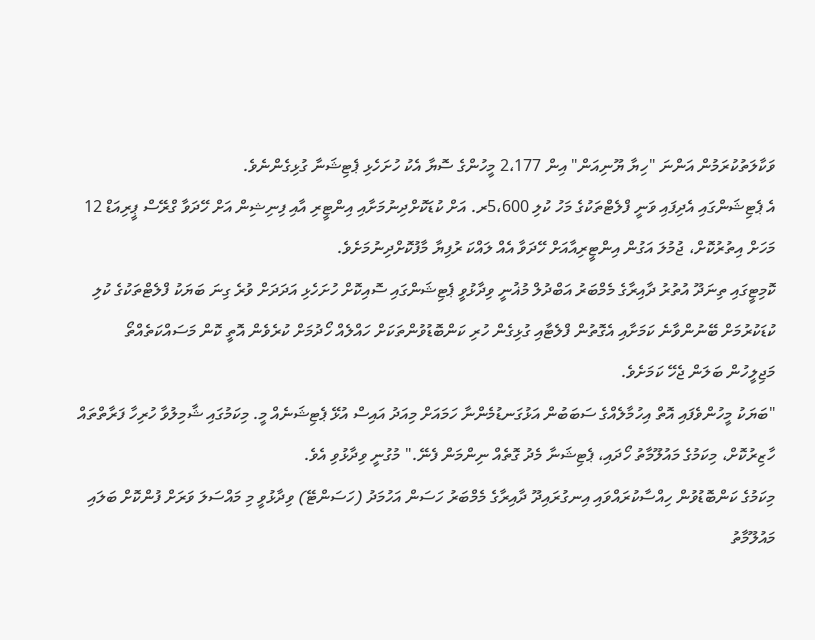ވަކާލަތުކުރަމުން އަންނަ "ހިޔާ ޔޫނިއަން" އިން 2،177 މީހުންގެ ސޮޔާ އެކު ހުށަހެޅި ޕެޓިޝަނާ ގުޅިގެންނެވެ.
އެ ޕެޓިޝަންގައި އެދިފައި ވަނީ ފްލެޓްތަކުގެ މަހު ކުލި 5،600ރ. އަށް ކުޑަކޮށްދިނުމަށާއި އިންޓީރި އާއި ފިނިޝިން އަށް ހޭދަވާ ގްރޭސް ޕީރިއަޑް 12 މަހަށް އިތުރުކޮށް، ޖުމުލަ އަގުން އިންޓީރިއާއަށް ހޭދަވާ އެއް ލައްކަ ރުފިޔާ މާފުކޮށްދިނުމަށެވެ.
ކޮމިޓީގައި ތިނަދޫ އުތުރު ދާއިރާގެ މެމްބަރު އަބްދުލް މުޣުނީ ވިދާޅުވީ ޕެޓިޝަންގައި ސޮއިކޮށް ހުށަހެޅި އަދަދަށް ވުރެ ގިނަ ބަޔަކު ފްލެޓްތަކުގެ ކުލި ކުޑަކުރުމަށް ބޭނުންވާނެ ކަމަށާއި އެގޮތުން ފްލެޓާއި ގުޅިގެން ހުރި ކަންބޮޑުވުންތަކަށް ހައްލެއް ހޯދުމަށް ކުރެވެން އޮތީ ކޮން މަސައްކަތެއްތޯ މަޖިލީހުން ބަލަން ޖެހޭ ކަމަށެވެ.
"ބަޔަކު މީހުންވެފައި އޮތް އިހުމާލެއްގެ ސަބަބުން އަޅުގަނޑުމެންނާ ހަމައަށް މިއަދު އައިސް އުޅޭ ޕެޓިޝަނެއް މީ. މިކަމުގައި ޝާމިލުވާ ހުރިހާ ފަރާތްތައް ހާޒިރުކޮށް، މިކަމުގެ މައުލޫމާތު ހޯދައި، ޕެޓިޝަނާ މެދު ގޮތެއް ނިންމަން ފެނޭ." މުގުނީ ވިދާޅުވި އެވެ.
މިކަމުގެ ކަންބޮޑުވުން ހިއްސާކުރައްވައި އިނގުރައިދޫ ދާއިރާގެ މެމްބަރު ހަސަން އަހުމަދު (ހަސަންޓޭ) ވިދާޅުވީ މި މައްސަލަ ވަރަށް ފުންކޮށް ބަލައި މައުލޫމާތު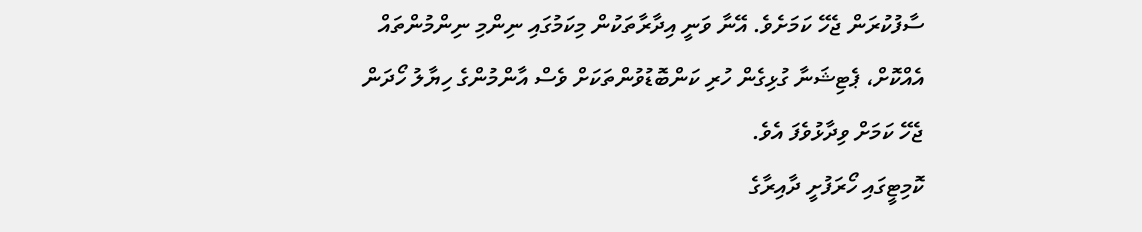ސާފުކުރަން ޖެހޭ ކަމަށެވެ. އޭނާ ވަނީ އިދާރާތަކުން މިކަމުގައި ނިންމި ނިންމުންތައް އެއްކޮށް، ޕެޓިޝަނާ ގުޅިގެން ހުރި ކަންބޮޑުވުންތަކަށް ވެސް އާންމުންގެ ހިޔާލު ހޯދަން ޖެހޭ ކަމަށް ވިދާޅުވެފަ އެވެ.
ކޮމިޓީގައި ހޯރަފުށީ ދާއިރާގެ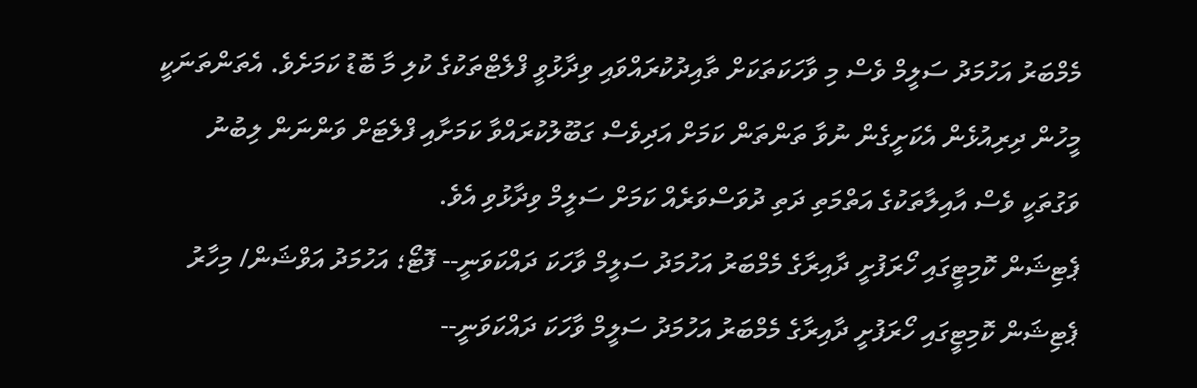މެމްބަރު އަހުމަދު ސަލީމް ވެސް މި ވާހަކަތަކަށް ތާއިދުކުރައްވައި ވިދާޅުވީ ފްލެޓްތަކުގެ ކުލި މާ ބޮޑު ކަމަށެވެ. އެތަންތަނަކީ މީހުން ދިރިއުޅެން އެކަށީގެން ނުވާ ތަންތަން ކަމަށް އަދިވެސް ގަބޫލުކުރައްވާ ކަމަށާއި ފްލެޓަށް ވަންނަން ލިބުނު ވަގުތަކީ ވެސް އާއިލާތަކުގެ އަތްމަތި ދަތި ދުވަސްވަރެއް ކަމަށް ސަލީމް ވިދާޅުވި އެވެ.
ޕެޓިޝަން ކޮމިޓީގައި ހޯރަފުށީ ދާއިރާގެ މެމްބަރު އަހުމަދު ސަލީމް ވާހަކަ ދައްކަވަނީ-- ފޮޓޯ؛ އަހުމަދު އަވްޝަން/ މިހާރު
ޕެޓިޝަން ކޮމިޓީގައި ހޯރަފުށީ ދާއިރާގެ މެމްބަރު އަހުމަދު ސަލީމް ވާހަކަ ދައްކަވަނީ--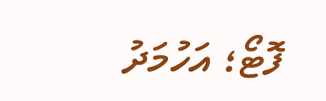ފޮޓޯ؛ އަހުމަދު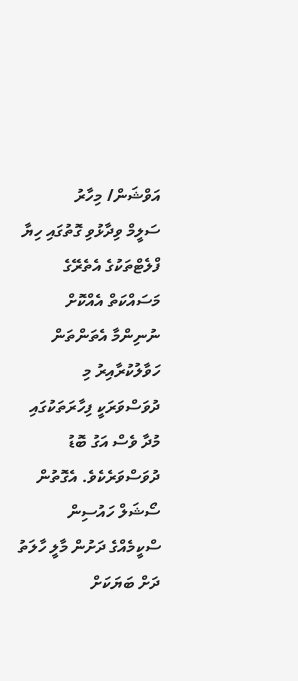އަވްޝަން/ މިހާރު
ސަލީމް ވިދާޅުވި ގޮތުގައި ހިޔާ ފްލެޓްތަކުގެ އެތެރޭގެ މަސައްކަތް އެއްކޮށް ނުނިންމާ އެތަންތަން ހަވާލުކުރާއިރު މި ދުވަސްވަރަކީ ފިހާރަތަކުގައި މުދާ ވެސް އަގު ބޮޑު ދުވަސްވަރެކެވެ. އެގޮތުން ސޯޝަލް ހައުސިން ސްކީމެއްގެ ދަށުން މާލީ ހާލަތު ދަށް ބަޔަކަށް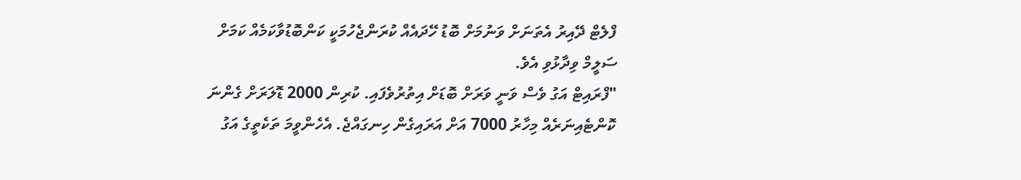ފްލެޓް ދޭއިރު އެތަނަށް ވަނުމަށް ބޮޑު ހޭދައެއް ކުރަންޖެހުމަކީ ކަންބޮޑުވާކަމެއް ކަމަށް ސަލީމް ވިދާޅުވި އެވެ.
"ފްރައިޓް އަގު ވެސް ވަނީ ވަރަށް ބޮޑަށް އިތުރުވެފައި. ކުރިން 2000 ޑޮލަރަށް ގެންނަ ކޮންޓެއިނަރެއް މިހާރު 7000 އަށް އަރައިގެން ހިނގައްޖެ. އެހެންވީމަ ތަކެތީގެ އަގު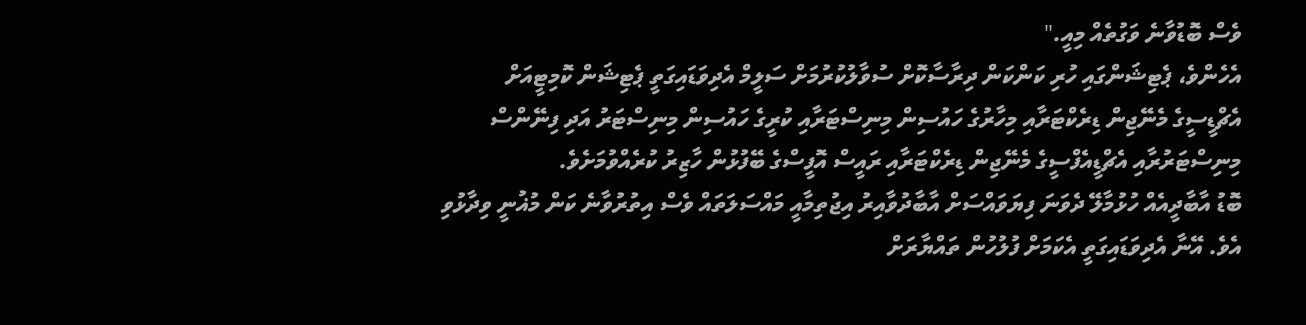ވެސް ބޮޑުވާނެ ވަގުތެއް މިއީ."
އެހެންވެ، ޕެޓިޝަންގައި ހުރި ކަންކަން ދިރާސާކޮށް ސުވާލުކުރުމަށް ސަލީމް އެދިވަޑައިގަތީ ޕެޓިޝަން ކޮމިޓީއަށް އެޗްޑީސީގެ މެނޭޖިން ޑިރެކްޓަރާއި މިހާރުގެ ހައުސިން މިނިސްޓަރާއި ކުރީގެ ހައުސިން މިނިސްޓަރު އަދި ފިނޭންސް މިނިސްޓަރުރާއި އެޗްޑީއެފްސީގެ މެނޭޖިން ޑިރެކްޓަރާއި ރައީސް އޮފީސްގެ ބޭފުޅުން ހާޒިރު ކުރެއްވުމަށެވެ.
ބޮޑު އާބާދީއެއް ހުޅުމާލޭ ދެވަނަ ފިޔަވައްސަށް އާބާދުވާއިރު އިޖުތިމާއީ މައްސަލަތައް ވެސް އިތުރުވާނެ ކަން މުޣުނީ ވިދާޅުވި އެވެ. އޭނާ އެދިވަޑައިގަތީ އެކަމަށް ފުލުހުން ތައްޔާރަށް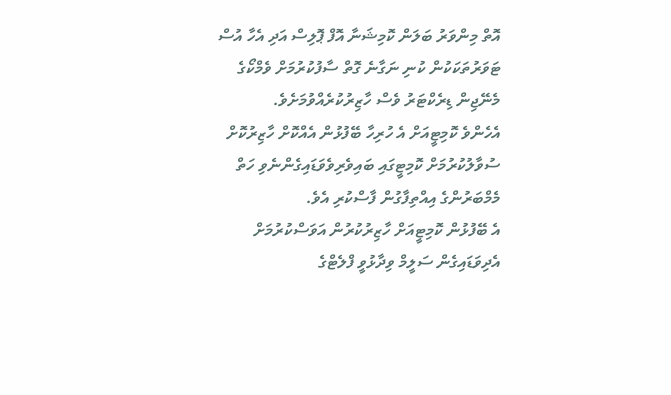އޮތް މިންވަރު ބަލަން ކޮމިޝަނާ އޮފް ޕޮލިސް އަދި އެހާ އުސް ޓަވަރުތަކަކުން ކުނި ނަގާނެ ގޮތް ސާފުކުރުމަށް ވެމްކޯގެ މެނޭޖިން ޑިރެކްޓަރު ވެސް ހާޒިރުކުރެއްވުމަށެވެ.
އެހެންވެ ކޮމިޓީއަށް އެ ހުރިހާ ބޭފުޅުން އެއްކޮށް ހާޒިރުކޮށް ސުވާލުކުރުމަށް ކޮމިޓީގައި ބައިވެރިވެވަޑައިގެންނެވި ހަތް މެމްބަރުންގެ އިއްތިފާގުން ފާސްކުރި އެވެ.
އެ ބޭފުޅުން ކޮމިޓީއަށް ހާޒިރުކުރުން އަވަސްކުރުމަށް އެދިވަޑައިގެން ސަލީމް ވިދާޅުވީ ފްލެޓްގެ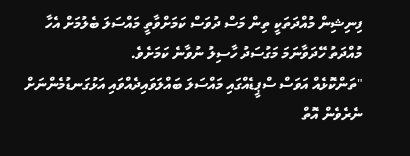ފިނިޝިން މުއްދަތަކީ ތިން މަސް ދުވަސް ކަމަށްވާތީ މައްސަލަ ބެލުމަށް އެހާ މުއްދަތު ހޭދަވާނަމަ މަގުސަދު ހާސިލު ނުވާނެ ކަމަށެވެ.
"ތަންކޮޅެއް އަވަސް ސްޕީޑެއްގައި މައްސަލަ ބައްލަވައިދެއްވައި އަޅުގަނޑުމެންނަށް ނެރެވެން އޮތް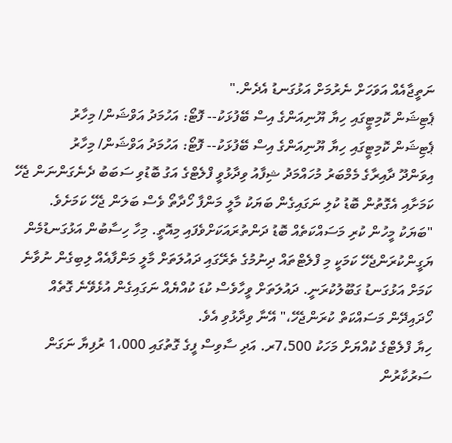ނަތީޖާއެއް އަވަހަށް ނެރުމަށް އަޅުގަނޑު އެދެން."
ޕެޓިޝަން ކޮމިޓީގައި ހިޔާ ޔޫނިއަންގެ އިސް ބޭފުޅަކު-- ފޮޓޯ: އަހުމަދު އަވްޝަން/ މިހާރު
ޕެޓިޝަން ކޮމިޓީގައި ހިޔާ ޔޫނިއަންގެ އިސް ބޭފުޅަކު-- ފޮޓޯ: އަހުމަދު އަވްޝަން/ މިހާރު
އިވަންދޫ ދާއިރާގެ މެމްބަރު މުހައްމަދު ޝިފާއު ވިދާޅުވީ ފްލެޓްގެ އަގު ބޮޑުވި ސަބަބު ދެނެގަންނަން ޖެހޭ ކަމަށާއި އެގޮތުން ބޮޑު ކުލި ނަގައިގެން ބަޔަކު މާލީ މަންފާ ހޯދާތޯ ވެސް ބަލަން ޖެހޭ ކަމަށެވެ.
"ބަޔަކު މީހުން ކުރި މަސައްކަތެއް ބޮޑު ދަންތުރައަކަށްވެފައި މިއޮތީ. މިހާ ހިސާބުން އަޅުގަނޑުމެން ޔަގީންކުރަންޖެހޭ ކަމަކީ މި ފްލެޓްތައް ދިނުމުގެ ތެރޭގައި ދައުލަތަށް މާލީ މަންފާއެއް ލިބިގެން ނުވާނެ ކަމަށް އަޅުގަނޑު ގަބޫލުކުރަނީ. ދައުލަތަށް ވީހާވެސް ކުޑަ ކުއްޔެއް ނަގައިގެން އުޅެވޭނެ ގޮތެއް ހޯދައިދޭން މަސައްކަތް ކުރަންޖެހޭ،" އޭނާ ވިދާޅުވި އެވެ.
ހިޔާ ފްލެޓްގެ ކުއްޔަށް މަހަކު 7،500ރ. އަދި ސާވިސް ފީގެ ގޮތުގައި 1،000 ރުފިޔާ ނަގަން ސަރުކާރުން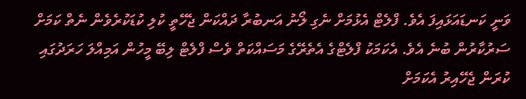ވަނީ ކަނޑައަޅައިފަ އެވެ. ފްލެޓް އެޅުމަށް ނެގި ލޯނު އަނބުރާ ދައްކަން ޖެހޭތީ ކުލި ކުޑަކުރެވެން ނެތް ކަމަށް ސަރުކާރުން ބުނެ އެވެ. އެކަމަކު ފްލެޓްގެ އެތެރޭގެ މަސައްކަތް ވެސް ފްލެޓް ލިބޭ މީހުން އަމިއްލަ ހަރަދުގައި ކުރަން ޖެހޭއިރު އެކަމަށް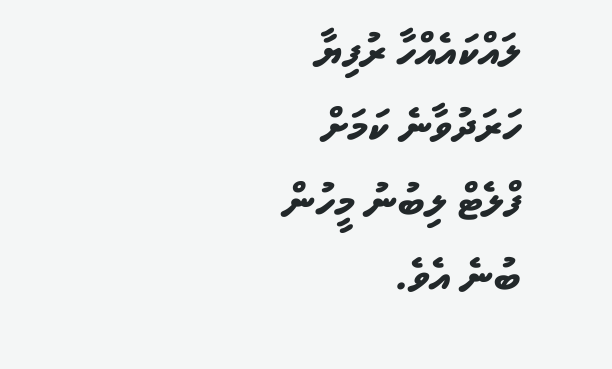ލައްކައެއްހާ ރުފިޔާ ހަރަދުވާނެ ކަމަށް ފްލެޓް ލިބުނު މީހުން ބުނެ އެވެ.